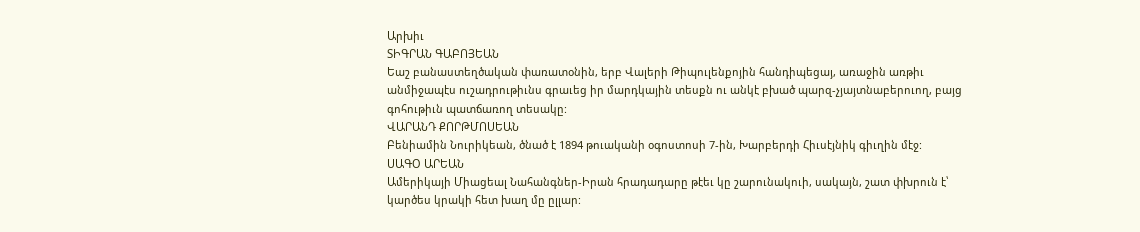Արխիւ
ՏԻԳՐԱՆ ԳԱԲՈՅԵԱՆ
Եաշ բանաստեղծական փառատօնին, երբ Վալերի Թիպուլենքոյին հանդիպեցայ, առաջին առթիւ անմիջապէս ուշադրութիւնս գրաւեց իր մարդկային տեսքն ու անկէ բխած պարզ-չյայտնաբերուող, բայց գոհութիւն պատճառող տեսակը:
ՎԱՐԱՆԴ ՔՈՐԹՄՈՍԵԱՆ
Բենիամին Նուրիկեան, ծնած է 1894 թուականի օգոստոսի 7-ին, Խարբերդի Հիւսէյնիկ գիւղին մէջ:
ՍԱԳՕ ԱՐԵԱՆ
Ամերիկայի Միացեալ Նահանգներ-Իրան հրադադարը թէեւ կը շարունակուի, սակայն, շատ փխրուն է՝ կարծես կրակի հետ խաղ մը ըլլար: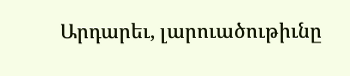Արդարեւ, լարուածութիւնը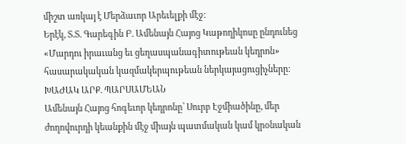միշտ առկայ է Մերձաւոր Արեւելքի մէջ:
Երէկ, Տ.Տ. Գարեգին Բ. Ամենայն Հայոց Կաթողիկոսը ընդունեց «Մարդու իրաւանց եւ ցեղասպանագիտութեան կեդրոն» հասարակական կազմակերպութեան ներկայացուցիչները։
ԽԱԺԱԿ ԱՐՔ. ՊԱՐՍԱՄԵԱՆ
Ամենայն Հայոց հոգեւոր կեդրոնը՝ Սուրբ Էջմիածինը, մեր ժողովուրդի կեանքին մէջ միայն պատմական կամ կրօնական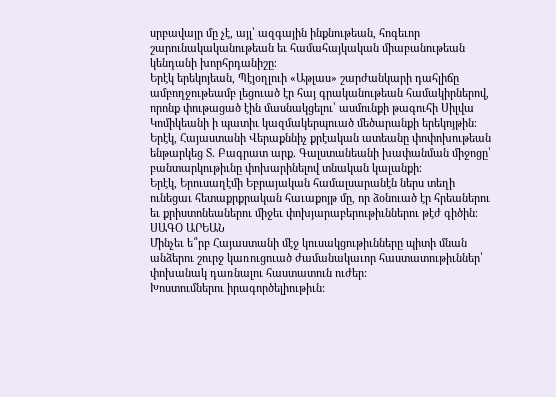սրբավայր մը չէ, այլ՝ ազգային ինքնութեան, հոգեւոր շարունակականութեան եւ համահայկական միաբանութեան կենդանի խորհրդանիշը։
Երէկ երեկոյեան, Պէյօղլուի «Աթլաս» շարժանկարի դահլիճը ամբողջութեամբ լեցուած էր հայ գրականութեան համակիրներով, որոնք փութացած էին մասնակցելու՝ ասմունքի թագուհի Սիլվա Կոմիկեանի ի պատիւ կազմակերպուած մեծարանքի երեկոյթին։
Երէկ, Հայաստանի Վերաքննիչ քրէական ատեանը փոփոխութեան ենթարկեց Տ. Բագրատ արք. Գալստանեանի խափանման միջոցը՝ բանտարկութիւնը փոխարինելով տնական կալանքի։
Երէկ, Երուսաղէմի Եբրայական համալսարանէն ներս տեղի ունեցաւ հետաքրքրական հաւաքոյթ մը, որ ձօնուած էր հրեաներու եւ քրիստոնեաներու միջեւ փոխյարաբերութիւններու թէժ գիծին։
ՍԱԳՕ ԱՐԵԱՆ
Մինչեւ ե՞րբ Հայաստանի մէջ կուսակցութիւնները պիտի մնան անձերու շուրջ կառուցուած ժամանակաւոր հաստատութիւններ՝ փոխանակ դառնալու հաստատուն ուժեր:
Խոստումներու իրագործելիութիւն: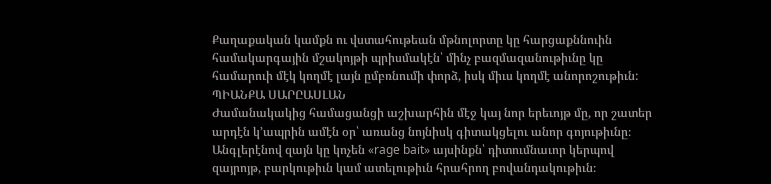Քաղաքական կամքն ու վստահութեան մթնոլորտը կը հարցաքննուին համակարգային մշակոյթի պրիսմակէն՝ մինչ բազմազանութիւնը կը համարուի մէկ կողմէ լայն ըմբռնումի փորձ, իսկ միւս կողմէ անորոշութիւն:
ՊԻԱՆՔԱ ՍԱՐԸԱՍԼԱՆ
Ժամանակակից համացանցի աշխարհին մէջ կայ նոր երեւոյթ մը, որ շատեր արդէն կ՚ապրին ամէն օր՝ առանց նոյնիսկ գիտակցելու անոր գոյութիւնը։ Անգլերէնով զայն կը կոչեն «rage bait» այսինքն՝ դիտումնաւոր կերպով զայրոյթ, բարկութիւն կամ ատելութիւն հրահրող բովանդակութիւն։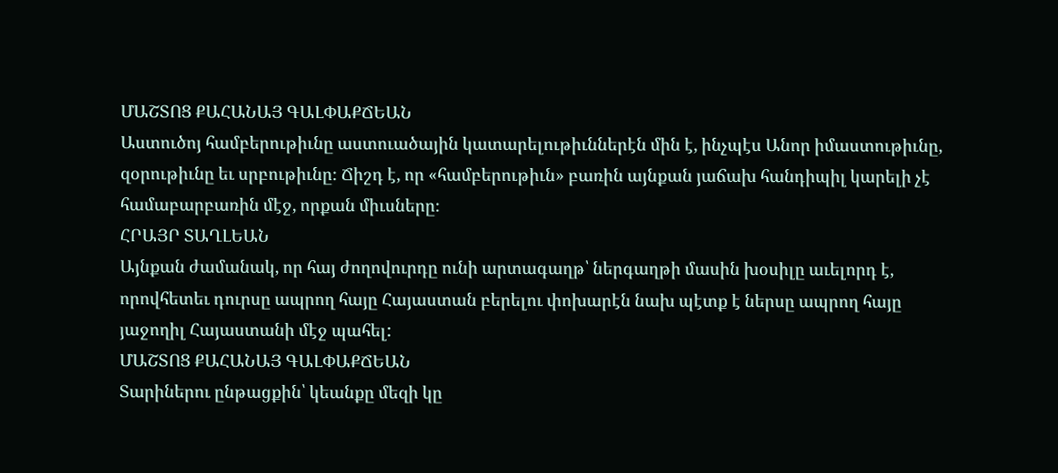ՄԱՇՏՈՑ ՔԱՀԱՆԱՅ ԳԱԼՓԱՔՃԵԱՆ
Աստուծոյ համբերութիւնը աստուածային կատարելութիւններէն մին է, ինչպէս Անոր իմաստութիւնը, զօրութիւնը եւ սրբութիւնը։ Ճիշդ է, որ «համբերութիւն» բառին այնքան յաճախ հանդիպիլ կարելի չէ համաբարբառին մէջ, որքան միւսները։
ՀՐԱՅՐ ՏԱՂԼԵԱՆ
Այնքան ժամանակ, որ հայ ժողովուրդը ունի արտագաղթ՝ ներգաղթի մասին խօսիլը աւելորդ է, որովհետեւ դուրսը ապրող հայը Հայաստան բերելու փոխարէն նախ պէտք է ներսը ապրող հայը յաջողիլ Հայաստանի մէջ պահել:
ՄԱՇՏՈՑ ՔԱՀԱՆԱՅ ԳԱԼՓԱՔՃԵԱՆ
Տարիներու ընթացքին՝ կեանքը մեզի կը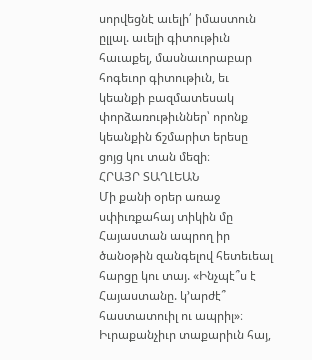սորվեցնէ աւելի՛ իմաստուն ըլլալ. աւելի գիտութիւն հաւաքել, մասնաւորաբար հոգեւոր գիտութիւն, եւ կեանքի բազմատեսակ փորձառութիւններ՝ որոնք կեանքին ճշմարիտ երեսը ցոյց կու տան մեզի։
ՀՐԱՅՐ ՏԱՂԼԵԱՆ
Մի քանի օրեր առաջ սփիւռքահայ տիկին մը Հայաստան ապրող իր ծանօթին զանգելով հետեւեալ հարցը կու տայ. «Ինչպէ՞ս է Հայաստանը. կ՚արժէ՞ հաստատուիլ ու ապրիլ»։ Իւրաքանչիւր տաքարիւն հայ,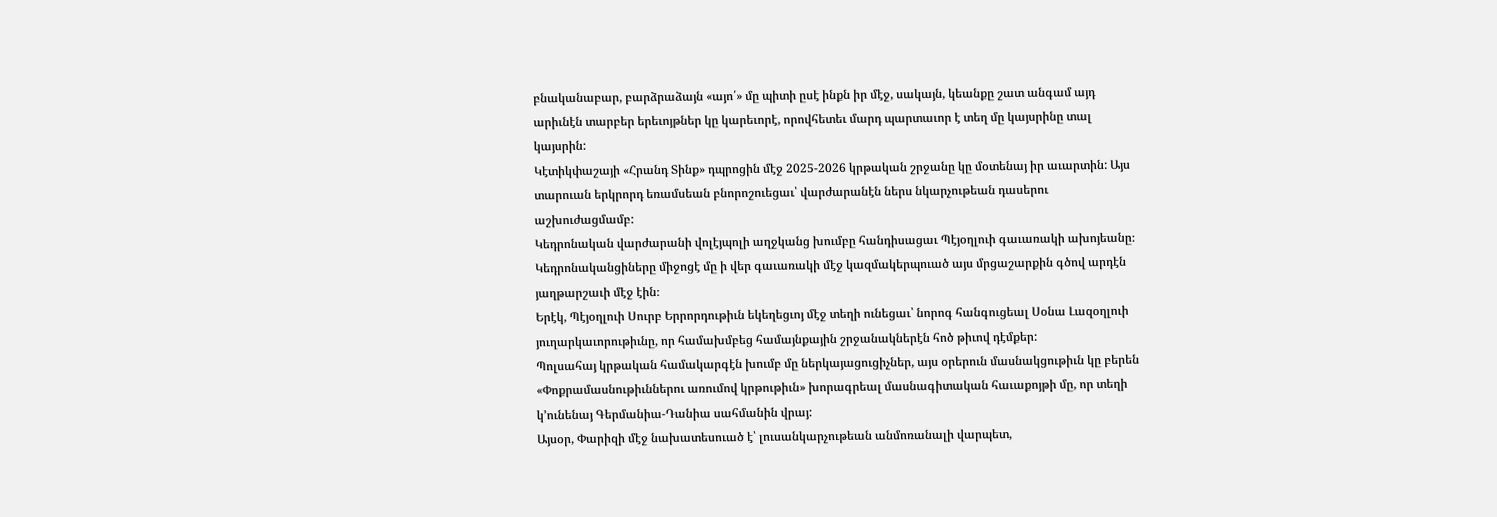բնականաբար, բարձրաձայն «այո՛» մը պիտի ըսէ ինքն իր մէջ, սակայն, կեանքը շատ անգամ այդ արիւնէն տարբեր երեւոյթներ կը կարեւորէ, որովհետեւ մարդ պարտաւոր է տեղ մը կայսրինը տալ կայսրին:
Կէտիկփաշայի «Հրանդ Տինք» դպրոցին մէջ 2025-2026 կրթական շրջանը կը մօտենայ իր աւարտին: Այս տարուան երկրորդ եռամսեան բնորոշուեցաւ՝ վարժարանէն ներս նկարչութեան դասերու աշխուժացմամբ:
Կեդրոնական վարժարանի վոլէյպոլի աղջկանց խումբը հանդիսացաւ Պէյօղլուի գաւառակի ախոյեանը։ Կեդրոնականցիները միջոցէ մը ի վեր գաւառակի մէջ կազմակերպուած այս մրցաշարքին գծով արդէն յաղթարշաւի մէջ էին։
Երէկ, Պէյօղլուի Սուրբ Երրորդութիւն եկեղեցւոյ մէջ տեղի ունեցաւ՝ նորոգ հանգուցեալ Սօնա Լազօղլուի յուղարկաւորութիւնը, որ համախմբեց համայնքային շրջանակներէն հոծ թիւով դէմքեր:
Պոլսահայ կրթական համակարգէն խումբ մը ներկայացուցիչներ, այս օրերուն մասնակցութիւն կը բերեն «Փոքրամասնութիւններու առումով կրթութիւն» խորագրեալ մասնագիտական հաւաքոյթի մը, որ տեղի կ՚ունենայ Գերմանիա-Դանիա սահմանին վրայ:
Այսօր, Փարիզի մէջ նախատեսուած է՝ լուսանկարչութեան անմոռանալի վարպետ,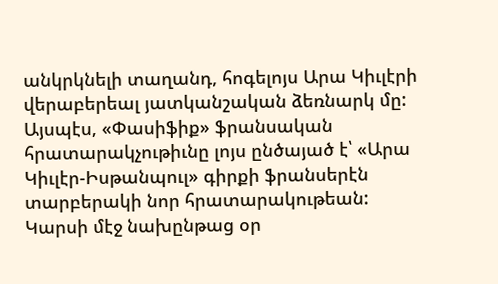անկրկնելի տաղանդ, հոգելոյս Արա Կիւլէրի վերաբերեալ յատկանշական ձեռնարկ մը: Այսպէս, «Փասիֆիք» ֆրանսական հրատարակչութիւնը լոյս ընծայած է՝ «Արա Կիւլէր-Իսթանպուլ» գիրքի ֆրանսերէն տարբերակի նոր հրատարակութեան:
Կարսի մէջ նախընթաց օր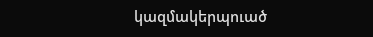կազմակերպուած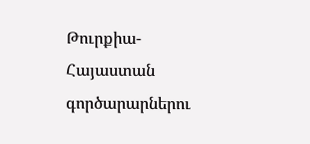Թուրքիա-Հայաստան գործարարներու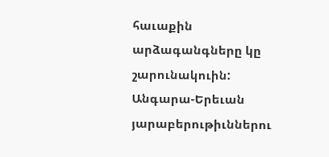հաւաքին արձագանգները կը շարունակուին: Անգարա-Երեւան յարաբերութիւններու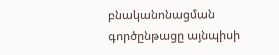բնականոնացման գործընթացը այնպիսի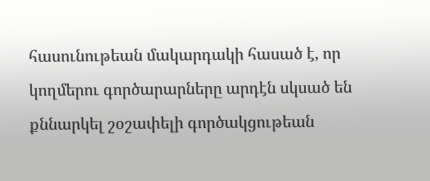հասունութեան մակարդակի հասած է, որ կողմերու գործարարները արդէն սկսած են քննարկել շօշափելի գործակցութեան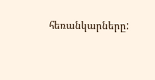հեռանկարները: